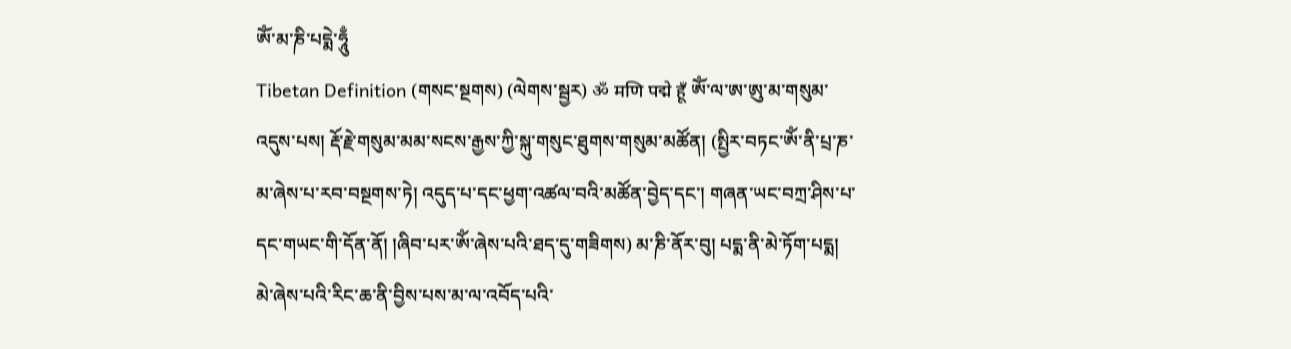ༀ་མ་ཎི་པདྨེ་ཧཱུྃ
Tibetan Definition (གསང་སྔགས) (ལེགས་སྦྱར) ॐ मणि पद्मे हूँ ༀ་ལ་ཨ་ཨུ་མ་གསུམ་འདུས་པས། རྡོ་རྗེ་གསུམ་མམ་སངས་རྒྱས་ཀྱི་སྐུ་གསུང་ཐུགས་གསུམ་མཚོན། (སྤྱིར་བཏང་ༀ་ནི་པྲ་ཎ་མ་ཞེས་པ་རབ་བསྔགས་ཏེ། འདུད་པ་དང་ཕྱག་འཚལ་བའི་མཚོན་བྱེད་དང་། གཞན་ཡང་བཀྲ་ཤིས་པ་དང་གཡང་གི་དོན་ནོ། །ཞིབ་པར་ༀ་ཞེས་པའི་ཐད་དུ་གཟིགས) མ་ཎི་ནོར་བུ། པདྨ་ནི་མེ་ཏོག་པདྨ། མེ་ཞེས་པའི་རིང་ཆ་ནི་བྱིས་པས་མ་ལ་འབོད་པའི་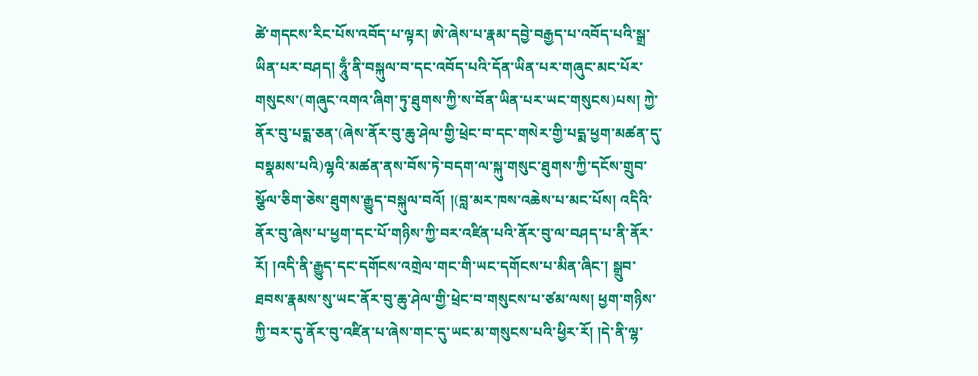ཚེ་གདངས་རིང་པོས་འབོད་པ་ལྟར། ཨེ་ཞེས་པ་རྣམ་དབྱེ་བརྒྱད་པ་འབོད་པའི་སྒྲ་ཡིན་པར་བཤད། ཧཱུྃ་ནི་བསྐུལ་བ་དང་འབོད་པའི་དོན་ཡིན་པར་གཞུང་མང་པོར་གསུངས་(གཞུང་འགའ་ཞིག་ཏུ་ཐུགས་ཀྱི་ས་བོན་ཡིན་པར་ཡང་གསུངས)པས། ཀྱེ་ནོར་བུ་པདྨ་ཅན་(ཞེས་ནོར་བུ་ཆུ་ཤེལ་གྱི་ཕྲེང་བ་དང་གསེར་གྱི་པདྨ་ཕྱག་མཚན་དུ་བསྣམས་པའི)ལྷའི་མཚན་ནས་བོས་ཏེ་བདག་ལ་སྐུ་གསུང་ཐུགས་ཀྱི་དངོས་གྲུབ་སྩོལ་ཅིག་ཅེས་ཐུགས་རྒྱུད་བསྐུལ་བའོ། །(བླ་མར་ཁས་འཆེས་པ་མང་པོས། འདིའི་ནོར་བུ་ཞེས་པ་ཕྱག་དང་པོ་གཉིས་ཀྱི་བར་འཛིན་པའི་ནོར་བུ་ལ་བཤད་པ་ནི་ནོར་རོ། །འདི་ནི་རྒྱུད་དང་དགོངས་འགྲེལ་གང་གི་ཡང་དགོངས་པ་མིན་ཞིང་། སྒྲུབ་ཐབས་རྣམས་སུ་ཡང་ནོར་བུ་ཆུ་ཤེལ་གྱི་ཕྲེང་བ་གསུངས་པ་ཙམ་ལས། ཕྱག་གཉིས་ཀྱི་བར་དུ་ནོར་བུ་འཛིན་པ་ཞེས་གང་དུ་ཡང་མ་གསུངས་པའི་ཕྱིར་རོ། །དེ་ནི་ལྷ་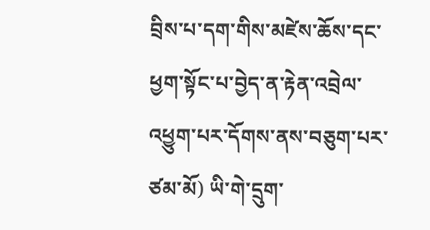བྲིས་པ་དག་གིས་མཛེས་ཆོས་དང་ཕྱག་སྟོང་པ་བྱེད་ན་རྟེན་འབྲེལ་འཕྱུག་པར་དོགས་ནས་བཅུག་པར་ཙམ་མོ) ཡི་གེ་དྲུག་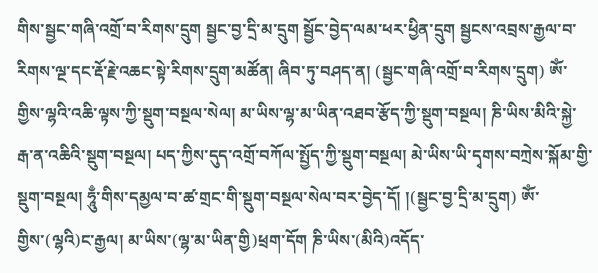གིས་སྦྱང་གཞི་འགྲོ་བ་རིགས་དྲུག སྦྱང་བྱ་དྲི་མ་དྲུག སྦྱོང་བྱེད་ལམ་ཕར་ཕྱིན་དྲུག སྦྱངས་འབྲས་རྒྱལ་བ་རིགས་ལྔ་དང་རྡོ་རྗེ་འཆང་སྟེ་རིགས་དྲུག་མཚོན། ཞིབ་ཏུ་བཤད་ན། (སྦྱང་གཞི་འགྲོ་བ་རིགས་དྲུག) ༀ་གྱིས་ལྷའི་འཆི་ལྟས་ཀྱི་སྡུག་བསྔལ་སེལ། མ་ཡིས་ལྷ་མ་ཡིན་འཐབ་རྩོད་ཀྱི་སྡུག་བསྔལ། ཎི་ཡིས་མིའི་སྐྱེ་རྒ་ན་འཆིའི་སྡུག་བསྔལ། པད་ཀྱིས་དུད་འགྲོ་བཀོལ་སྤྱོད་ཀྱི་སྡུག་བསྔལ། མེ་ཡིས་ཡི་དྭགས་བཀྲེས་སྐོམ་གྱི་སྡུག་བསྔལ། ཧཱུྃ་གིས་དམྱལ་བ་ཚ་གྲང་གི་སྡུག་བསྔལ་སེལ་བར་བྱེད་དོ། །(སྦྱང་བྱ་དྲི་མ་དྲུག) ༀ་གྱིས་(ལྷའི)ང་རྒྱལ། མ་ཡིས་(ལྷ་མ་ཡིན་གྱི)ཕྲག་དོག ཎི་ཡིས་(མིའི)འདོད་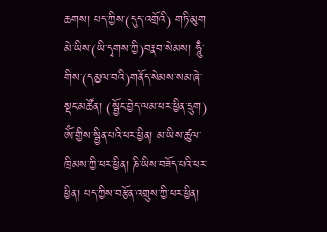ཆགས། པད་ཀྱིས་(དུད་འགྲོའི) གཏི་མུག མེ་ཡིས་(ཡི་དྭགས་ཀྱི)བརྣབ་སེམས། ཧཱུྃ་གིས་(དམྱལ་བའི)གནོད་སེམས་སམ་ཞེ་སྡང་མཚོན། (སྦྱོང་བྱེད་ལམ་ཕར་ཕྱིན་དྲུག) ༀ་གྱིས་སྦྱིན་པའི་ཕར་ཕྱིན། མ་ཡིས་ཚུལ་ཁྲིམས་ཀྱི་ཕར་ཕྱིན། ཎི་ཡིས་བཟོད་པའི་ཕར་ཕྱིན། པད་ཀྱིས་བརྩོན་འགྲུས་ཀྱི་ཕར་ཕྱིན།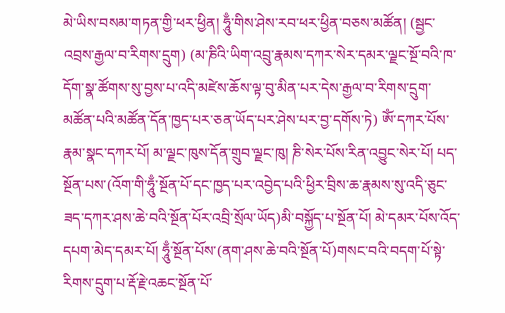མེ་ཡིས་བསམ་གཏན་གྱི་ཕར་ཕྱིན། ཧཱུྃ་གིས་ཤེས་རབ་ཕར་ཕྱིན་བཅས་མཚོན། (སྦྱང་འབྲས་རྒྱལ་བ་རིགས་དྲུག) (མ་ཎིའི་ཡིག་འབྲུ་རྣམས་དཀར་སེར་དམར་ལྗང་སྔོ་བའི་ཁ་དོག་སྣ་ཚོགས་སུ་བྱས་པ་འདི་མཛེས་ཆོས་ལྟ་བུ་མིན་པར་དེས་རྒྱལ་བ་རིགས་དྲུག་མཚོན་པའི་མཚོན་དོན་ཁྱད་པར་ཅན་ཡོད་པར་ཤེས་པར་བྱ་དགོས་ཏེ) ༀ་དཀར་པོས་རྣམ་སྣང་དཀར་པོ། མ་ལྗང་ཁུས་དོན་གྲུབ་ལྗང་ཁུ། ཎི་སེར་པོས་རིན་འབྱུང་སེར་པོ། པད་སྔོན་པས་(འོག་གི་ཧཱུྃ་སྔོན་པོ་དང་ཁྱད་པར་འབྱེད་པའི་ཕྱིར་བྲིས་ཆ་རྣམས་སུ་འདི་ཅུང་ཟད་དཀར་ཤས་ཆེ་བའི་སྔོན་པོར་འབྲི་སྲོལ་ཡོད)མི་བསྐྱོད་པ་སྔོན་པོ། མེ་དམར་པོས་འོད་དཔག་མེད་དམར་པོ། ཧཱུྃ་སྔོན་པོས་(ནག་ཤས་ཆེ་བའི་སྔོན་པོ)གསང་བའི་བདག་པོ་སྟེ་རིགས་དྲུག་པ་རྡོ་རྗེ་འཆང་སྔོན་པོ་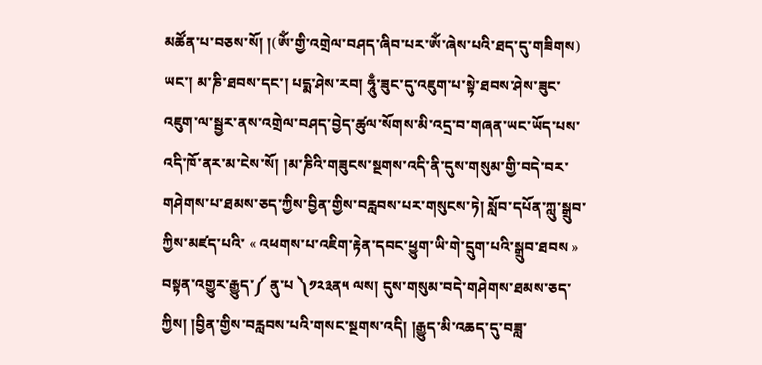མཚོན་པ་བཅས་སོ། །(ༀ་གྱི་འགྲེལ་བཤད་ཞིབ་པར་ༀ་ཞེས་པའི་ཐད་དུ་གཟིགས) ཡང་། མ་ཎི་ཐབས་དང་། པདྨ་ཤེས་རབ། ཧཱུྃ་ཟུང་དུ་འཇུག་པ་སྟེ་ཐབས་ཤེས་ཟུང་འཇུག་ལ་སྦྱར་ནས་འགྲེལ་བཤད་བྱེད་ཚུལ་སོགས་མི་འདྲ་བ་གཞན་ཡང་ཡོད་པས་འདི་ཁོ་ནར་མ་ངེས་སོ། །མ་ཎིའི་གཟུངས་སྔགས་འདི་ནི་དུས་གསུམ་གྱི་བདེ་བར་གཤེགས་པ་ཐམས་ཅད་ཀྱིས་བྱིན་གྱིས་བརླབས་པར་གསུངས་ཏེ། སློབ་དཔོན་ཀླུ་སྒྲུབ་ཀྱིས་མཛད་པའི་ « འཕགས་པ་འཇིག་རྟེན་དབང་ཕྱུག་ཡི་གེ་དྲུག་པའི་སྒྲུབ་ཐབས » བསྟན་འགྱུར་རྒྱུད་༼ ནུ་པ ༽༡༢༣ན༥ ལས། དུས་གསུམ་བདེ་གཤེགས་ཐམས་ཅད་ཀྱིས། །བྱིན་གྱིས་བརླབས་པའི་གསང་སྔགས་འདི། །རྒྱུད་མི་འཆད་དུ་བཟླ་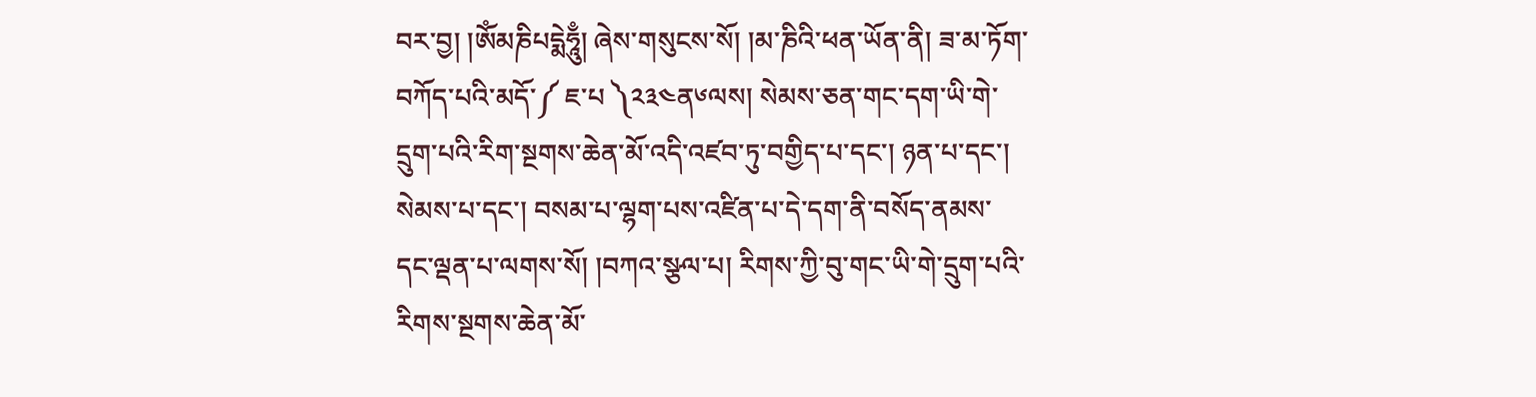བར་བྱ། །ༀམཎིཔདྨེཧཱུྃ། ཞེས་གསུངས་སོ། །མ་ཎིའི་ཕན་ཡོན་ནི། ཟ་མ་ཏོག་བཀོད་པའི་མདོ་༼ ཇ་པ ༽༢༣༤ན༦ལས། སེམས་ཅན་གང་དག་ཡི་གེ་དྲུག་པའི་རིག་སྔགས་ཆེན་མོ་འདི་འཛབ་ཏུ་བགྱིད་པ་དང་། ཉན་པ་དང་། སེམས་པ་དང་། བསམ་པ་ལྷག་པས་འཛིན་པ་དེ་དག་ནི་བསོད་ནམས་དང་ལྡན་པ་ལགས་སོ། །བཀའ་སྩལ་པ། རིགས་ཀྱི་བུ་གང་ཡི་གེ་དྲུག་པའི་རིགས་སྔགས་ཆེན་མོ་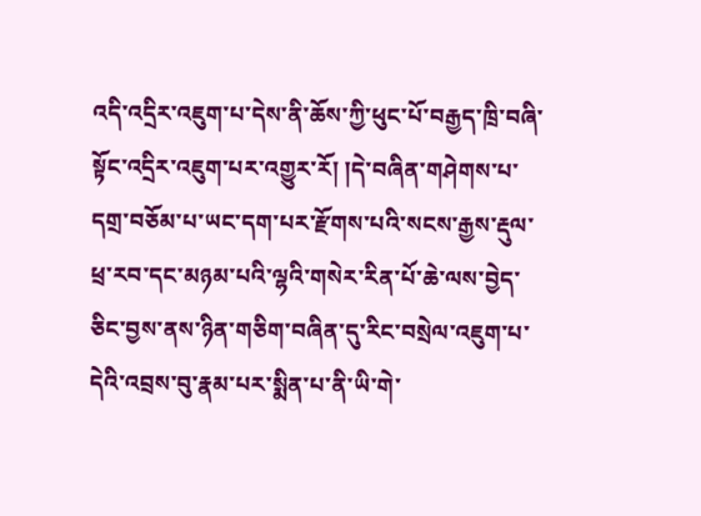འདི་འདྲིར་འཇུག་པ་དེས་ནི་ཆོས་ཀྱི་ཕུང་པོ་བརྒྱད་ཁྲི་བཞི་སྟོང་འདྲིར་འཇུག་པར་འགྱུར་རོ། །དེ་བཞིན་གཤེགས་པ་དགྲ་བཅོམ་པ་ཡང་དག་པར་རྫོགས་པའི་སངས་རྒྱས་རྡུལ་ཕྲ་རབ་དང་མཉམ་པའི་ལྷའི་གསེར་རིན་པོ་ཆེ་ལས་བྱེད་ཅིང་བྱས་ནས་ཉིན་གཅིག་བཞིན་དུ་རིང་བསྲེལ་འཇུག་པ་དེའི་འབྲས་བུ་རྣམ་པར་སྨིན་པ་ནི་ཡི་གེ་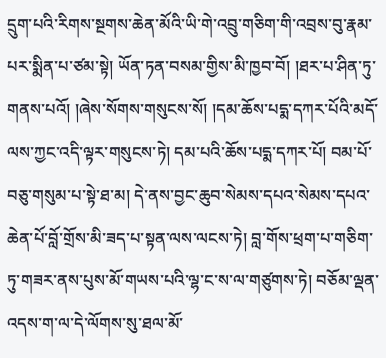དྲུག་པའི་རིགས་སྔགས་ཆེན་མོའི་ཡི་གེ་འབྲུ་གཅིག་གི་འབྲས་བུ་རྣམ་པར་སྨིན་པ་ཙམ་སྟེ། ཡོན་ཏན་བསམ་གྱིས་མི་ཁྱབ་བོ། །ཐར་པ་ཤིན་ཏུ་གནས་པའོ། །ཞེས་སོགས་གསུངས་སོ། །དམ་ཆོས་པདྨ་དཀར་པོའི་མདོ་ལས་ཀྱང་འདི་ལྟར་གསུངས་ཏེ། དམ་པའི་ཆོས་པདྨ་དཀར་པོ། བམ་པོ་བཅུ་གསུམ་པ་སྟེ་ཐ་མ། དེ་ནས་བྱང་ཆུབ་སེམས་དཔའ་སེམས་དཔའ་ཆེན་པོ་བློ་གྲོས་མི་ཟད་པ་སྟན་ལས་ལངས་ཏེ། བླ་གོས་ཕྲག་པ་གཅིག་ཏུ་གཟར་ནས་པུས་མོ་གཡས་པའི་ལྷ་ང་ས་ལ་གཙུགས་ཏེ། བཅོམ་ལྡན་འདས་ག་ལ་དེ་ལོགས་སུ་ཐལ་མོ་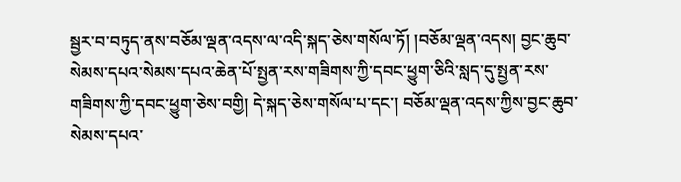སྦྱར་བ་བཏུད་ནས་བཅོམ་ལྡན་འདས་ལ་འདི་སྐད་ཅེས་གསོལ་ཏོ། །བཅོམ་ལྡན་འདས། བྱང་ཆུབ་སེམས་དཔའ་སེམས་དཔའ་ཆེན་པོ་སྤྱན་རས་གཟིགས་ཀྱི་དབང་ཕྱུག་ཅིའི་སླད་དུ་སྤྱན་རས་གཟིགས་ཀྱི་དབང་ཕྱུག་ཅེས་བགྱི། དེ་སྐད་ཅེས་གསོལ་པ་དང་། བཅོམ་ལྡན་འདས་ཀྱིས་བྱང་ཆུབ་སེམས་དཔའ་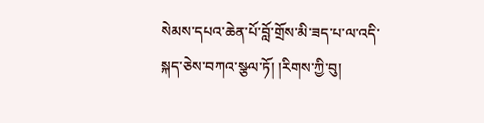སེམས་དཔའ་ཆེན་པོ་བློ་གྲོས་མི་ཟད་པ་ལ་འདི་སྐད་ཅེས་བཀའ་སྩལ་ཏོ། །རིགས་ཀྱི་བུ།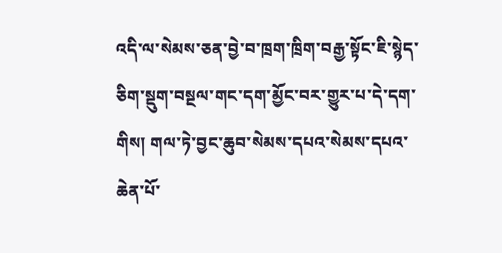འདི་ལ་སེམས་ཅན་བྱེ་བ་ཁྲག་ཁྲིག་བརྒྱ་སྟོང་ཇི་སྙེད་ཅིག་སྡུག་བསྔལ་གང་དག་མྱོང་བར་གྱུར་པ་དེ་དག་གིས། གལ་ཏེ་བྱང་ཆུབ་སེམས་དཔའ་སེམས་དཔའ་ཆེན་པོ་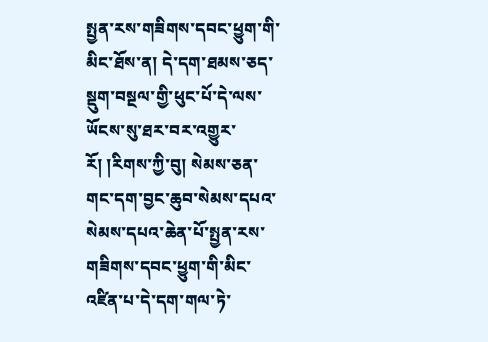སྤྱན་རས་གཟིགས་དབང་ཕྱུག་གི་མིང་ཐོས་ན། དེ་དག་ཐམས་ཅད་སྡུག་བསྔལ་གྱི་ཕུང་པོ་དེ་ལས་ཡོངས་སུ་ཐར་བར་འགྱུར་རོ། །རིགས་ཀྱི་བུ། སེམས་ཅན་གང་དག་བྱང་ཆུབ་སེམས་དཔའ་སེམས་དཔའ་ཆེན་པོ་སྤྱན་རས་གཟིགས་དབང་ཕྱུག་གི་མིང་འཛིན་པ་དེ་དག་གལ་ཏེ་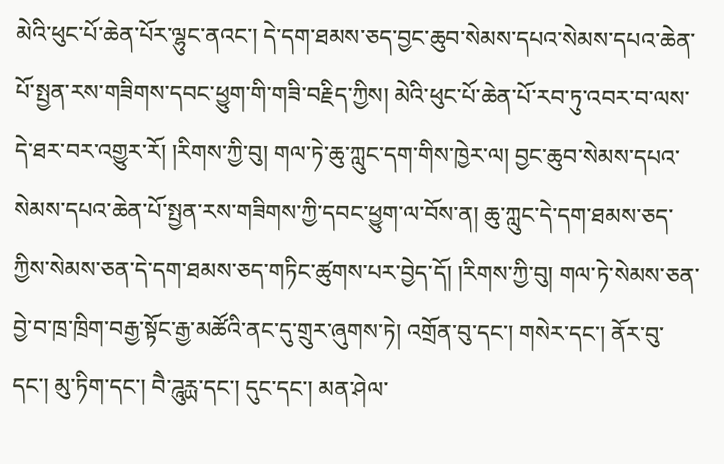མེའི་ཕུང་པོ་ཆེན་པོར་ལྷུང་ནའང་། དེ་དག་ཐམས་ཅད་བྱང་ཆུབ་སེམས་དཔའ་སེམས་དཔའ་ཆེན་པོ་སྤྱན་རས་གཟིགས་དབང་ཕྱུག་གི་གཟི་བརྗིད་ཀྱིས། མེའི་ཕུང་པོ་ཆེན་པོ་རབ་ཏུ་འབར་བ་ལས་དེ་ཐར་བར་འགྱུར་རོ། །རིགས་ཀྱི་བུ། གལ་ཏེ་ཆུ་ཀླུང་དག་གིས་ཁྱེར་ལ། བྱང་ཆུབ་སེམས་དཔའ་སེམས་དཔའ་ཆེན་པོ་སྤྱན་རས་གཟིགས་ཀྱི་དབང་ཕྱུག་ལ་བོས་ན། ཆུ་ཀླུང་དེ་དག་ཐམས་ཅད་ཀྱིས་སེམས་ཅན་དེ་དག་ཐམས་ཅད་གཏིང་ཚུགས་པར་བྱེད་དོ། །རིགས་ཀྱི་བུ། གལ་ཏེ་སེམས་ཅན་བྱེ་བ་ཁྲ་ཁྲིག་བརྒྱ་སྟོང་རྒྱ་མཚོའི་ནང་དུ་གྲུར་ཞུགས་ཏེ། འགྲོན་བུ་དང་། གསེར་དང་། ནོར་བུ་དང་། མུ་ཏིག་དང་། བཻ་ཌཱུརྻ་དང་། དུང་དང་། མན་ཤེལ་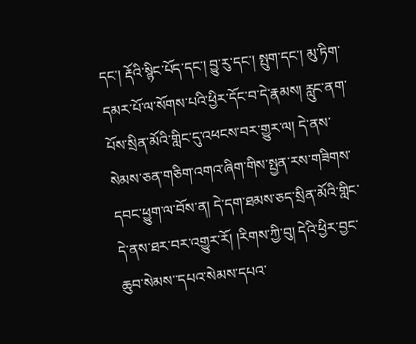དང་། རྡོའི་སྙིང་པོད་དང་། བྱུ་རུ་དང་། སྤུག་དང་། མུ་ཏིག་དམར་པོ་ལ་སོགས་པའི་ཕྱིར་དོང་བ་དེ་རྣམས། རླུང་ནག་པོས་སྲིན་མོའི་གླིང་དུ་འཕངས་བར་གྱུར་ལ། དེ་ནས་སེམས་ཅན་གཅིག་འགའ་ཞིག་གིས་སྤྱན་རས་གཟིགས་དབང་ཕྱུག་ལ་བོས་ན། དེ་དག་ཐམས་ཅད་སྲིན་མོའི་གླིང་དེ་ནས་ཐར་བར་འགྱུར་རོ། །རིགས་ཀྱི་བུ། དེའི་ཕྱིར་བྱང་ཆུབ་སེམས་་དཔའ་སེམས་དཔའ་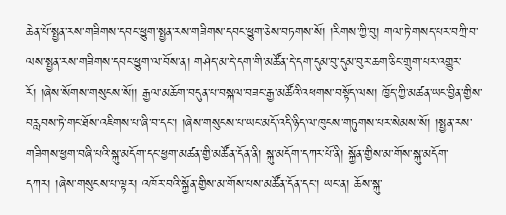ཆེན་པོ་སྤྱན་རས་གཟིགས་དབང་ཕྱུག་སྤྱན་རས་གཟིགས་དབང་ཕྱུག་ཅེས་བཏགས་སོ། །རིགས་ཀྱི་བུ། གལ་ཏེ་གསད་པར་བཀྲི་བ་ལས་སྤྱན་རས་གཟིགས་དབང་ཕྱུག་ལ་བོས་ན། གཤེད་མ་དེ་དག་གི་མཚོན་དེ་དག་དུམ་བུ་དུམ་བུར་ཆག་ཅིང་གྲུག་པར་འགྱུར་རོ། །ཞེས་སོགས་གསུངས་སོ།། རྒྱལ་མཆོག་བདུན་པ་བསྐལ་བཟང་རྒྱ་མཚོའི་འཕགས་བསྟོད་ལས། ཁྱོད་ཀྱི་མཚན་ཡང་བྱིན་གྱིས་བརླབས་ཏེ་གང་ཐོས་འཇིགས་པ་ཞི་བ་དང་། །ཞེས་གསུངས་པ་ཡང་མདོ་འདི་ཉིད་ལ་ཁུངས་གཏུགས་པར་སེམས་སོ། །སྤྱན་རས་གཟིགས་ཕྱག་བཞི་པའི་སྐུ་མདོག་དང་ཕྱག་མཚན་གྱི་མཚོན་དོན་ནི། སྐུ་མདོག་དཀར་པོ་ནི། སྐྱོན་གྱིས་མ་གོས་སྐུ་མདོག་དཀར། །ཞེས་གསུངས་པ་ལྟར། འཁོར་བའི་སྐྱོན་གྱིས་མ་གོས་པས་མཚོན་དོན་དང་། ཡང་ན། ཆོས་སྐུ་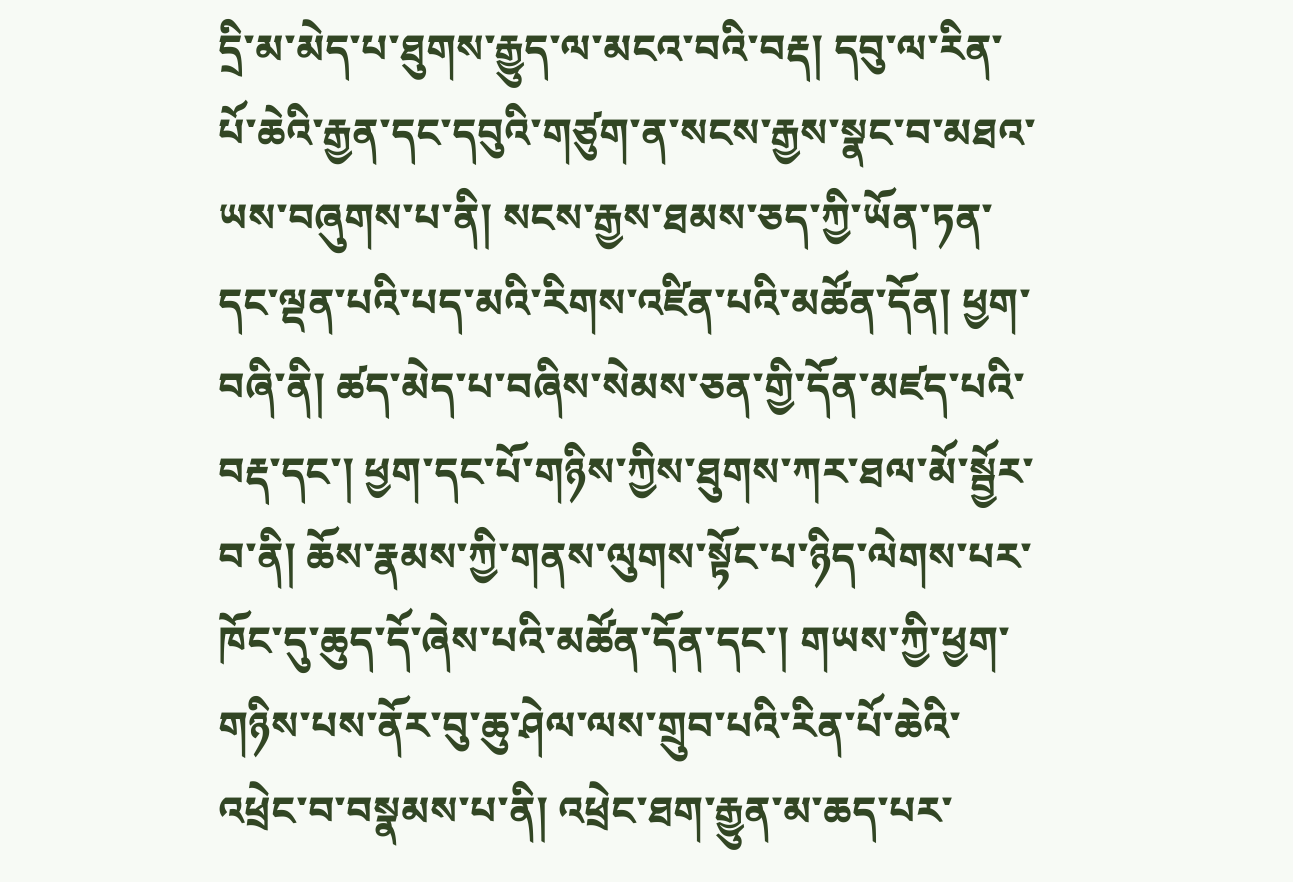དྲི་མ་མེད་པ་ཐུགས་རྒྱུད་ལ་མངའ་བའི་བརྡ། དབུ་ལ་རིན་པོ་ཆེའི་རྒྱན་དང་དབུའི་གཙུག་ན་སངས་རྒྱས་སྣང་བ་མཐའ་ཡས་བཞུགས་པ་ནི། སངས་རྒྱས་ཐམས་ཅད་ཀྱི་ཡོན་ཏན་དང་ལྡན་པའི་པད་མའི་རིགས་འཛིན་པའི་མཚོན་དོན། ཕྱག་བཞི་ནི། ཚད་མེད་པ་བཞིས་སེམས་ཅན་གྱི་དོན་མཛད་པའི་བརྡ་དང་། ཕྱག་དང་པོ་གཉིས་ཀྱིས་ཐུགས་ཀར་ཐལ་མོ་སྦྱོར་བ་ནི། ཆོས་རྣམས་ཀྱི་གནས་ལུགས་སྟོང་པ་ཉིད་ལེགས་པར་ཁོང་དུ་ཆུད་དོ་ཞེས་པའི་མཚོན་དོན་དང་། གཡས་ཀྱི་ཕྱག་གཉིས་པས་ནོར་བུ་ཆུ་ཤེལ་ལས་གྲུབ་པའི་རིན་པོ་ཆེའི་འཕྲེང་བ་བསྣམས་པ་ནི། འཕྲེང་ཐག་རྒྱུན་མ་ཆད་པར་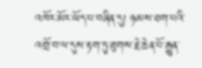འཁོར་མོར་ཡོད་པ་བཞིན་དུ། ཉམས་ཐག་པའི་འགྲོ་བ་ལ་དུས་རྟག་ཏུ་ཐུགས་རྗེ་ཆེན་པོ་རྒྱུན་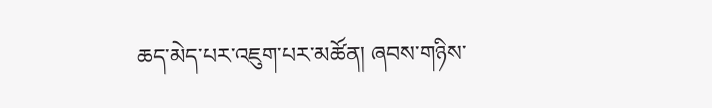ཆད་མེད་པར་འཇུག་པར་མཚོན། ཞབས་གཉིས་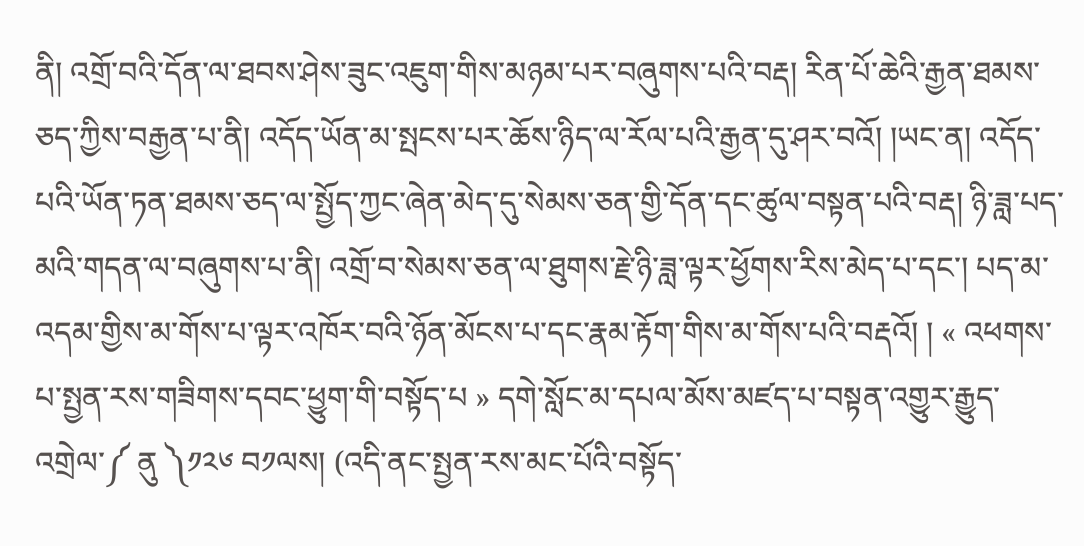ནི། འགྲོ་བའི་དོན་ལ་ཐབས་ཤེས་ཟུང་འཇུག་གིས་མཉམ་པར་བཞུགས་པའི་བརྡ། རིན་པོ་ཆེའི་རྒྱན་ཐམས་ཅད་ཀྱིས་བརྒྱན་པ་ནི། འདོད་ཡོན་མ་སྤངས་པར་ཆོས་ཉིད་ལ་རོལ་པའི་རྒྱན་དུ་ཤར་བའོ། །ཡང་ན། འདོད་པའི་ཡོན་ཏན་ཐམས་ཅད་ལ་སྤྱོད་ཀྱང་ཞེན་མེད་དུ་སེམས་ཅན་གྱི་དོན་དང་ཚུལ་བསྟན་པའི་བརྡ། ཉི་ཟླ་པད་མའི་གདན་ལ་བཞུགས་པ་ནི། འགྲོ་བ་སེམས་ཅན་ལ་ཐུགས་རྗེ་ཉི་ཟླ་ལྟར་ཕྱོགས་རིས་མེད་པ་དང་། པད་མ་འདམ་གྱིས་མ་གོས་པ་ལྟར་འཁོར་བའི་ཉོན་མོངས་པ་དང་རྣམ་རྟོག་གིས་མ་གོས་པའི་བརྡའོ། ། « འཕགས་པ་སྤྱན་རས་གཟིགས་དབང་ཕྱུག་གི་བསྟོད་པ » དགེ་སློང་མ་དཔལ་མོས་མཛད་པ་བསྟན་འགྱུར་རྒྱུད་འགྲེལ་༼ ནུ ༽༡༢༦ བ༡ལས། (འདི་ནང་སྤྱན་རས་མང་པོའི་བསྟོད་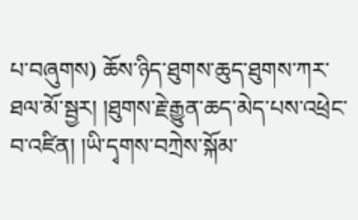པ་བཞུགས) ཆོས་ཉིད་ཐུགས་ཆུད་ཐུགས་ཀར་ཐལ་མོ་སྦྱར། །ཐུགས་རྗེ་རྒྱུན་ཆད་མེད་པས་འཕྲེང་བ་འཛིན། །ཡི་དྭགས་བཀྲེས་སྐོམ་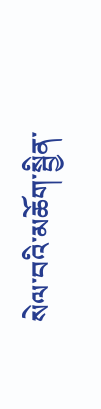སེལ་བའི་མཆོག་སྦྱིན་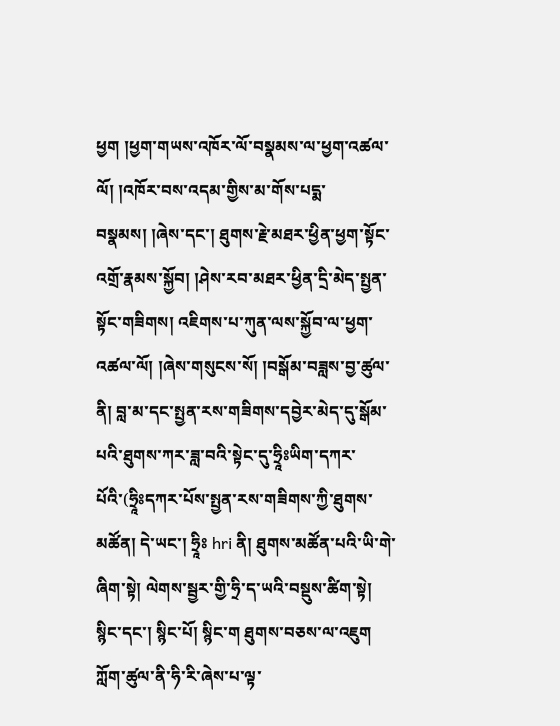ཕྱག །ཕྱག་གཡས་འཁོར་ལོ་བསྣམས་ལ་ཕྱག་འཚལ་ལོ། །འཁོར་བས་འདམ་གྱིས་མ་གོས་པདྨ་བསྣམས། །ཞེས་དང་། ཐུགས་རྗེ་མཐར་ཕྱིན་ཕྱག་སྟོང་འགྲོ་རྣམས་སྐྱོབ། །ཤེས་རབ་མཐར་ཕྱིན་དྲི་མེད་སྤྱན་སྟོང་གཟིགས། འཇིགས་པ་ཀུན་ལས་སྐྱོབ་ལ་ཕྱག་འཚལ་ལོ། །ཞེས་གསུངས་སོ། །བསྒོམ་བཟླས་བྱ་ཚུལ་ནི། བླ་མ་དང་སྤྱན་རས་གཟིགས་དབྱེར་མེད་དུ་སྒོམ་པའི་ཐུགས་ཀར་ཟླ་བའི་སྟེང་དུ་ཧྲཱིཿཡིག་དཀར་པོའི་(ཧྲཱིཿདཀར་པོས་སྤྱན་རས་གཟིགས་ཀྱི་ཐུགས་མཚོན། དེ་ཡང་། ཧྲཱིཿ hri ནི། ཐུགས་མཚོན་པའི་ཡི་གེ་ཞིག་སྟེ། ལེགས་སྦྱར་གྱི་ཧྲི་ད་ཡའི་བསྡུས་ཚིག་སྟེ། སྙིང་དང་། སྙིང་པོ། སྙིང་ག ཐུགས་བཅས་ལ་འཇུག ཀློག་ཚུལ་ནི་ཧི་རི་ཞེས་པ་ལྟ་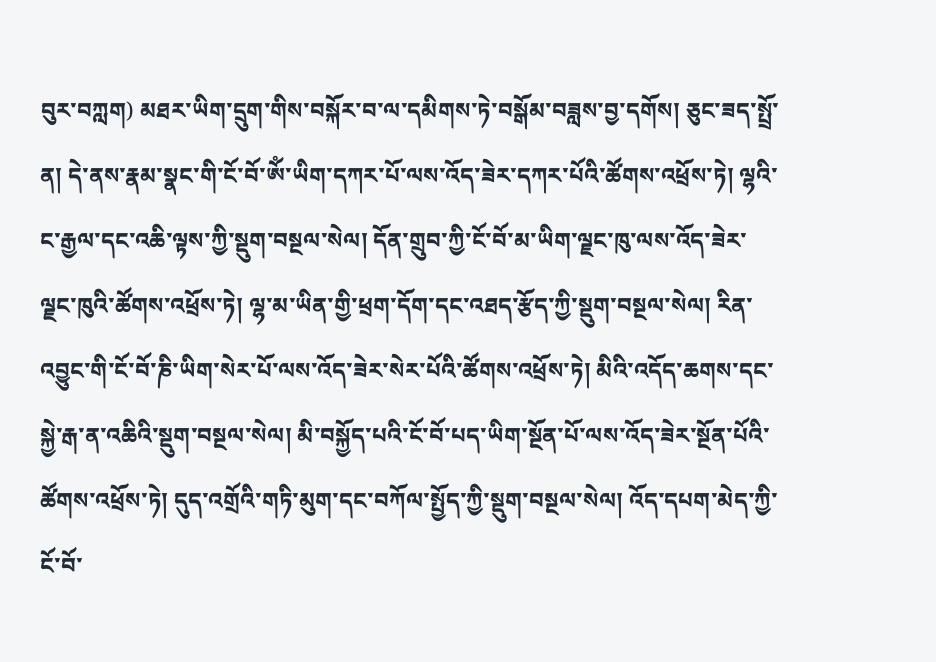བུར་བཀླག) མཐར་ཡིག་དྲུག་གིས་བསྐོར་བ་ལ་དམིགས་ཏེ་བསྒོམ་བཟླས་བྱ་དགོས། ཅུང་ཟད་སྤྲོ་ན། དེ་ནས་རྣམ་སྣང་གི་ངོ་བོ་ༀ་ཡིག་དཀར་པོ་ལས་འོད་ཟེར་དཀར་པོའི་ཚོགས་འཕྲོས་ཏེ། ལྷའི་ང་རྒྱལ་དང་འཆི་ལྟས་ཀྱི་སྡུག་བསྔལ་སེལ། དོན་གྲུབ་ཀྱི་ངོ་བོ་མ་ཡིག་ལྗང་ཁུ་ལས་འོད་ཟེར་ལྗང་ཁུའི་ཚོགས་འཕྲོས་ཏེ། ལྷ་མ་ཡིན་གྱི་ཕྲག་དོག་དང་འཐད་རྩོད་ཀྱི་སྡུག་བསྔལ་སེལ། རིན་འབྱུང་གི་ངོ་བོ་ཎི་ཡིག་སེར་པོ་ལས་འོད་ཟེར་སེར་པོའི་ཚོགས་འཕྲོས་ཏེ། མིའི་འདོད་ཆགས་དང་སྐྱེ་རྒ་ན་འཆིའི་སྡུག་བསྔལ་སེལ། མི་བསྐྱོད་པའི་ངོ་བོ་པད་ཡིག་སྔོན་པོ་ལས་འོད་ཟེར་སྔོན་པོའི་ཚོགས་འཕྲོས་ཏེ། དུད་འགྲོའི་གཏི་མུག་དང་བཀོལ་སྤྱོད་ཀྱི་སྡུག་བསྔལ་སེལ། འོད་དཔག་མེད་ཀྱི་ངོ་བོ་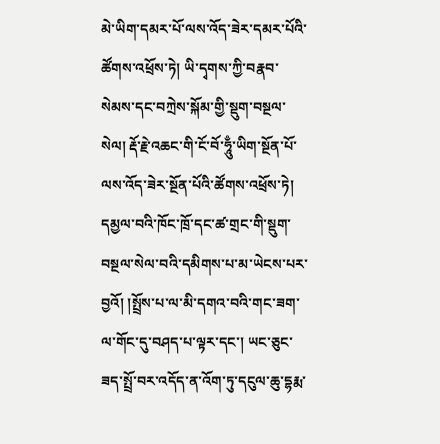མེ་ཡིག་དམར་པོ་ལས་འོད་ཟེར་དམར་པོའི་ཚོགས་འཕྲོས་ཏེ། ཡི་དྭགས་ཀྱི་བརྣབ་སེམས་དང་བཀྲེས་སྐོམ་གྱི་སྡུག་བསྔལ་སེལ། རྡོ་རྗེ་འཆང་གི་ངོ་བོ་ཧཱུྃ་ཡིག་སྔོན་པོ་ལས་འོད་ཟེར་སྔོན་པོའི་ཚོགས་འཕྲོས་ཏེ། དམྱལ་བའི་ཁོང་ཁྲོ་དང་ཚ་གྲང་གི་སྡུག་བསྔལ་སེལ་བའི་དམིགས་པ་མ་ཡེངས་པར་བྱའོ། །སྤྲོས་པ་ལ་མི་དགའ་བའི་གང་ཟག་ལ་གོང་དུ་བཤད་པ་ལྟར་དང་། ཡང་ཅུང་ཟད་སྤྲོ་བར་འདོད་ན་འོག་ཏུ་དངུལ་ཆུ་དྷརྨ་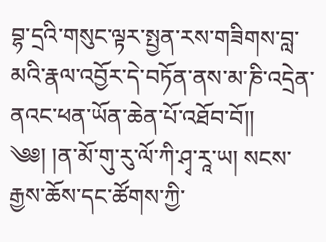བྷ་དྲའི་གསུང་ལྟར་སྤྱན་རས་གཟིགས་བླ་མའི་རྣལ་འབྱོར་དེ་བཏོན་ནས་མ་ཎི་འདྲེན་ནའང་ཕན་ཡོན་ཆེན་པོ་འཐོབ་བོ།། ༄༅། །ན་མོ་གུ་རུ་ལོ་ཀི་ཤྭ་རཱ་ཡ། སངས་རྒྱས་ཆོས་དང་ཚོགས་ཀྱི་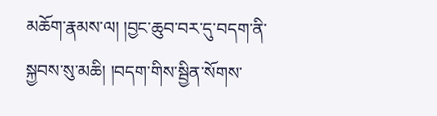མཆོག་རྣམས་ལ། །བྱང་ཆུབ་བར་དུ་བདག་ནི་སྐྱབས་སུ་མཆི། །བདག་གིས་སྦྱིན་སོགས་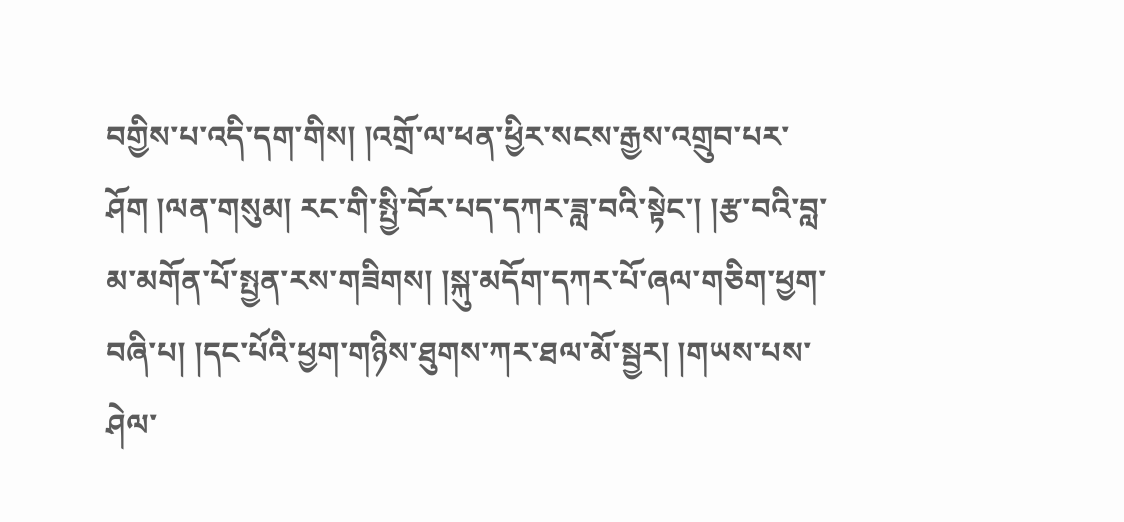བགྱིས་པ་འདི་དག་གིས། །འགྲོ་ལ་ཕན་ཕྱིར་སངས་རྒྱས་འགྲུབ་པར་ཤོག །ལན་གསུམ། རང་གི་སྤྱི་བོར་པད་དཀར་ཟླ་བའི་སྟེང་། །རྩ་བའི་བླ་མ་མགོན་པོ་སྤྱན་རས་གཟིགས། །སྐུ་མདོག་དཀར་པོ་ཞལ་གཅིག་ཕྱག་བཞི་པ། །དང་པོའི་ཕྱག་གཉིས་ཐུགས་ཀར་ཐལ་མོ་སྦྱར། །གཡས་པས་ཤེལ་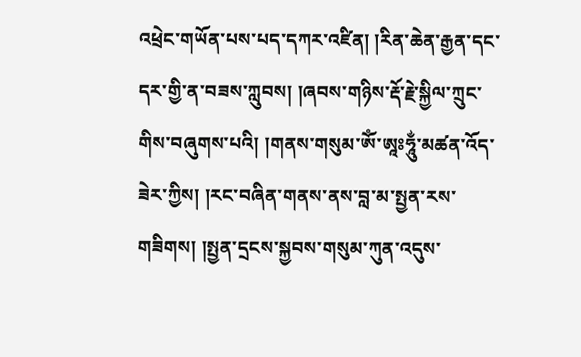འཕྲེང་གཡོན་པས་པད་དཀར་འཛིན། །རིན་ཆེན་རྒྱན་དང་དར་གྱི་ན་བཟས་ཀླུབས། །ཞབས་གཉིས་རྡོ་རྗེ་སྐྱིལ་ཀྲུང་གིས་བཞུགས་པའི། །གནས་གསུམ་ༀ་ཨཱཿཧཱུྂ་མཚན་འོད་ཟེར་ཀྱིས། །རང་བཞིན་གནས་ནས་བླ་མ་སྤྱན་རས་གཟིགས། །སྤྱན་དྲངས་སྐྱབས་གསུམ་ཀུན་འདུས་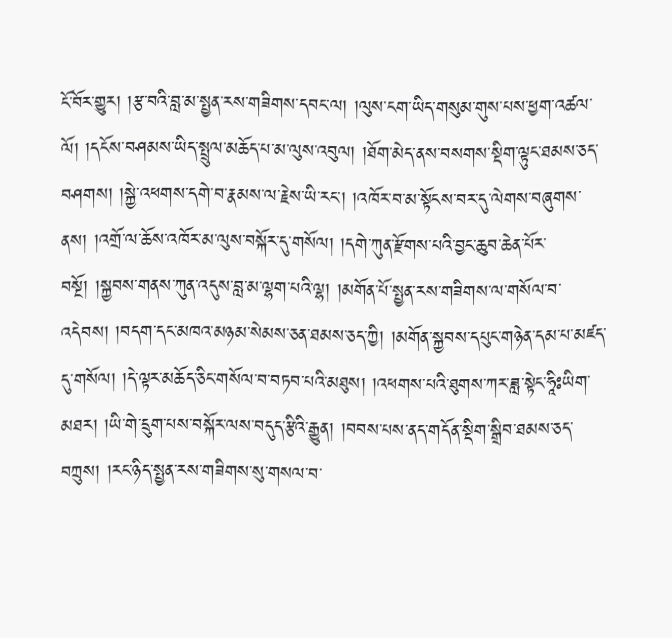ངོ་བོར་གྱུར། །རྩ་བའི་བླ་མ་སྤྱན་རས་གཟིགས་དབང་ལ། །ལུས་ངག་ཡིད་གསུམ་གུས་པས་ཕྱག་འཚལ་ལོ། །དངོས་བཤམས་ཡིད་སྤྲུལ་མཆོད་པ་མ་ལུས་འབུལ། །ཐོག་མེད་ནས་བསགས་སྡིག་ལྟུང་ཐམས་ཅད་བཤགས། །སྐྱེ་འཕགས་དགེ་བ་རྣམས་ལ་རྗེས་ཡི་རང་། །འཁོར་བ་མ་སྟོངས་བར་དུ་ལེགས་བཞུགས་ནས། །འགྲོ་ལ་ཆོས་འཁོར་མ་ལུས་བསྐོར་དུ་གསོལ། །དགེ་ཀུན་རྫོགས་པའི་བྱང་ཆུབ་ཆེན་པོར་བསྔོ། །སྐྱབས་གནས་ཀུན་འདུས་བླ་མ་ལྷག་པའི་ལྷ། །མགོན་པོ་སྤྱན་རས་གཟིགས་ལ་གསོལ་བ་འདེབས། །བདག་དང་མཁའ་མཉམ་སེམས་ཅན་ཐམས་ཅད་ཀྱི། །མགོན་སྐྱབས་དཔུང་གཉེན་དམ་པ་མཛད་དུ་གསོལ། །དེ་ལྟར་མཆོད་ཅིང་གསོལ་བ་བཏབ་པའི་མཐུས། །འཕགས་པའི་ཐུགས་ཀར་ཟླ་སྟེང་ཧཱིཿཡིག་མཐར། །ཡི་གེ་དྲུག་པས་བསྐོར་ལས་བདུད་རྩིའི་རྒྱུན། །བབས་པས་ནད་གདོན་སྡིག་སྒྲིབ་ཐམས་ཅད་བཀྲུས། །རང་ཉིད་སྤྱན་རས་གཟིགས་སུ་གསལ་བ་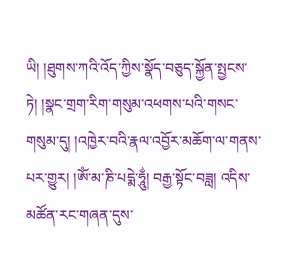ཡི། །ཐུགས་ཀའི་འོད་ཀྱིས་སྣོད་བཅུད་སྐྱོན་སྤྱངས་ཏེ། །སྣང་གྲག་རིག་གསུམ་འཕགས་པའི་གསང་གསུམ་དུ། །འཁྱེར་བའི་རྣལ་འབྱོར་མཆོག་ལ་གནས་པར་གྱུར། །ༀ་མ་ཎི་པདྨེ་ཧཱུྂ། བརྒྱ་སྟོང་བཟླ། འདིས་མཚོན་རང་གཞན་དུས་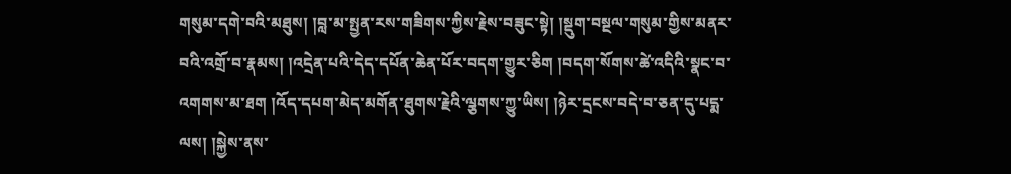གསུམ་དགེ་བའི་མཐུས། །བླ་མ་སྤྱན་རས་གཟིགས་ཀྱིས་རྗེས་བཟུང་སྟེ། །སྡུག་བསྔལ་གསུམ་གྱིས་མནར་བའི་འགྲོ་བ་རྣམས། །འདྲེན་པའི་དེད་དཔོན་ཆེན་པོར་བདག་གྱུར་ཅིག །བདག་སོགས་ཚེ་འདིའི་སྣང་བ་འགགས་མ་ཐག །འོད་དཔག་མེད་མགོན་ཐུགས་རྗེའི་ལྕགས་ཀྱུ་ཡིས། །ཉེར་དྲངས་བདེ་བ་ཅན་དུ་པདྨ་ལས། །སྐྱེས་ནས་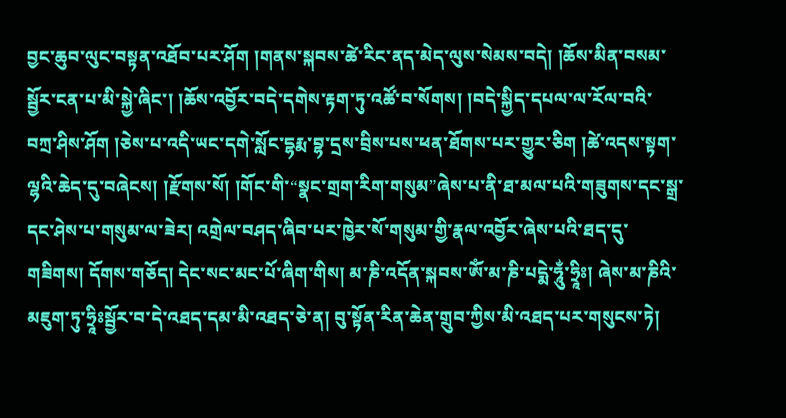བྱང་ཆུབ་ལུང་བསྟན་འཐོབ་པར་ཤོག །གནས་སྐབས་ཚེ་རིང་ནད་མེད་ལུས་སེམས་བདེ། །ཆོས་མིན་བསམ་སྦྱོར་ངན་པ་མི་སྐྱེ་ཞིང་། །ཆོས་འབྱོར་བདེ་དགེས་རྟག་ཏུ་འཚོ་བ་སོགས། །བདེ་སྐྱིད་དཔལ་ལ་རོལ་བའི་བཀྲ་ཤིས་ཤོག །ཅེས་པ་འདི་ཡང་དགེ་སློང་དྷརྨ་བྷ་དྲས་བྲིས་པས་ཕན་ཐོགས་པར་གྱུར་ཅིག །ཚེ་འདས་སྟག་ལྷའི་ཆེད་དུ་བཞེངས། །རྫོགས་སོ། །གོང་གི་“སྣང་གྲག་རིག་གསུམ”ཞེས་པ་ནི་ཐ་མལ་པའི་གཟུགས་དང་སྒྲ་དང་ཤེས་པ་གསུམ་ལ་ཟེར། འགྲེལ་བཤད་ཞིབ་པར་ཁྱེར་སོ་གསུམ་གྱི་རྣལ་འབྱོར་ཞེས་པའི་ཐད་དུ་གཟིགས། དོགས་གཅོད། དེང་སང་མང་པོ་ཞིག་གིས། མ་ཎི་འདོན་སྐབས་ༀ་མ་ཎི་པདྨེ་ཧཱུྂ་ཧྲཱིཿ། ཞེས་མ་ཎིའི་མཇུག་ཏུ་ཧྲཱིཿསྦྱོར་བ་དེ་འཐད་དམ་མི་འཐད་ཅེ་ན། བུ་སྟོན་རིན་ཆེན་གྲུབ་ཀྱིས་མི་འཐད་པར་གསུངས་ཏེ།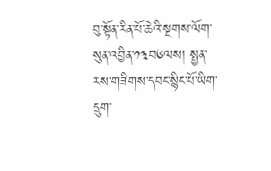བུ་སྟོན་རིན་པོ་ཆེའི་སྔགས་ལོག་སུན་འབྱིན་༡༣བ༦ལས། སྤྱན་རས་གཟིགས་དབང་སྙིང་པོ་ཡིག་དྲུག་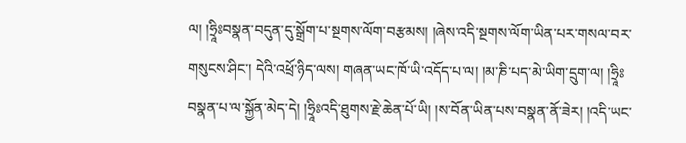ལ། །ཧྲཱིཿབསྣན་བདུན་དུ་སྒྲོག་པ་སྔགས་ལོག་བརྩམས། །ཞེས་འདི་སྔགས་ལོག་ཡིན་པར་གསལ་བར་གསུངས་ཤིང་། དེའི་འཕྲོ་ཉིད་ལས། གཞན་ཡང་ཁོ་ཡི་འདོད་པ་ལ། །མ་ཎི་པད་མེ་ཡིག་དྲུག་ལ། །ཧྲཱིཿབསྣན་པ་ལ་སྐྱོན་མེད་དེ། །ཧྲཱིཿའདི་ཐུགས་རྗེ་ཆེན་པོ་ཡི། །ས་བོན་ཡིན་པས་བསྣན་ནོ་ཟེར། །འདི་ཡང་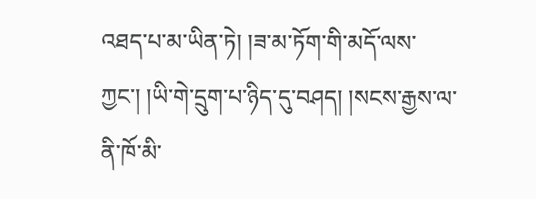འཐད་པ་མ་ཡིན་ཏེ། །ཟ་མ་ཏོག་གི་མདོ་ལས་ཀྱང་། །ཡི་གེ་དྲུག་པ་ཉིད་དུ་བཤད། །སངས་རྒྱས་ལ་ནི་ཁོ་མི་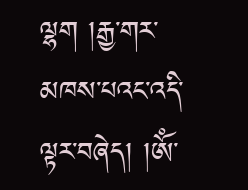ལྷག །རྒྱ་གར་མཁས་པའང་འདི་ལྟར་བཞེད། །ༀ་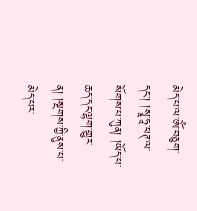མེད་པ་ལ་ༀ་བཅུག་དང་། །སྭཱ་ཧཱ་ཕཊ་ལ་སོགས་པ་ཀུན། །ཡོད་པ་ཆད་དང་ལྷག་གྱུར་ན། །སྔགས་ཀྱི་ནུས་པ་མེད་པར་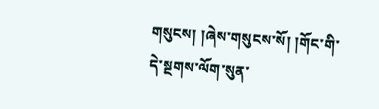གསུངས། །ཞེས་གསུངས་སོ། །གོང་གི་དེ་སྔགས་ལོག་སུན་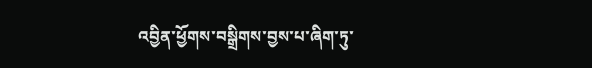འབྱིན་ཕྱོགས་བསྒྲིགས་བྱས་པ་ཞིག་ཏུ་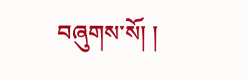བཞུགས་སོ། །